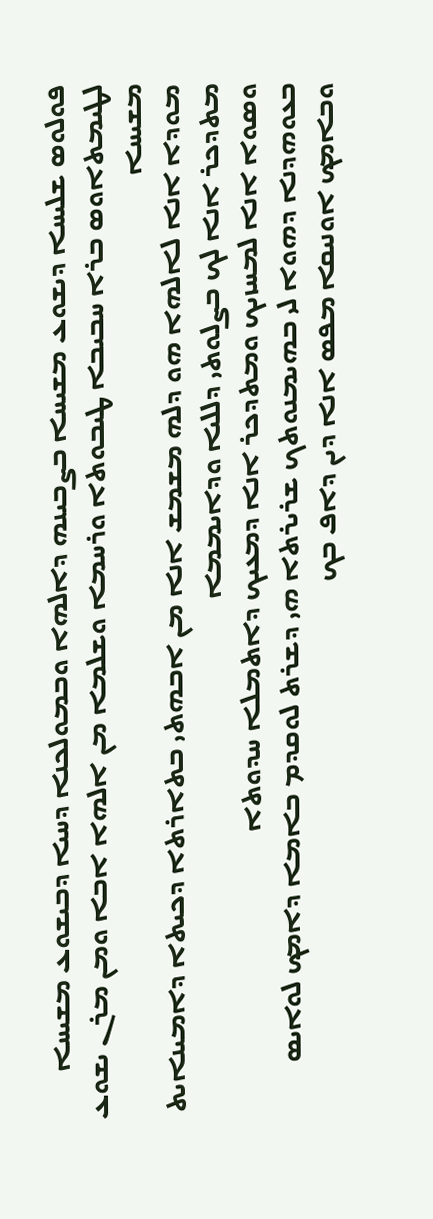ܦܘܠܘܣ ܫܠܝܚܐ ܕܝܫܘܥ ܡܫܝܚܐ ܒܨܒܝܢܗ ܕܐܠܗܐ ܘܒܡܘܠܟܢܐ ܕܚܝܐ ܕܒܝܫܘܥ ܡܫܝܚܐ
ܠܛܝܡܬܐܘܣ ܒܪܐ ܚܒܝܒܐ ܛܝܒܘܬܐ ܘܪܚܡܐ ܘܫܠܡܐ ܡܢ ܐܠܗܐ ܐܒܐ ܘܡܢ ܡܪܢ ܝܫܘܥ ܡܫܝܚܐ
ܡܘܕܐ ܐܢܐ ܠܐܠܗܐ ܗܘ ܕܠܗ ܡܫܡܫ ܐܢܐ ܡܢ ܐܒܗܬܝ ܒܬܐܪܬܐ ܕܟܝܬܐ ܕܐܡܝܢܐܝܬ ܡܬܕܟܪ ܐܢܐ ܠܟ ܒܨܠܘܬܝ ܕܠܠܝܐ ܘܕܐܝܡܡܐ
ܘܣܘܐ ܐܢܐ ܠܡܚܙܝܟ ܘܡܬܕܟܪ ܐܢܐ ܕܡܥܝܟ ܕܐܬܡܠܐ ܚܕܘܬܐ
ܒܥܘܗܕܢܐ ܕܗܘܐ ܠܝ ܒܗܝܡܢܘܬܟ ܫܪܝܪܬܐ ܗܝ ܕܫܪܬ ܠܘܩܕܡ ܒܐܡܐ ܕܐܡܟ ܠܘܐܝܣ ܘܒܐܡܟ ܐܘܢܝܩܐ ܡܦܣ ܐܢܐ ܕܝܢ ܕܐܦ ܒܟ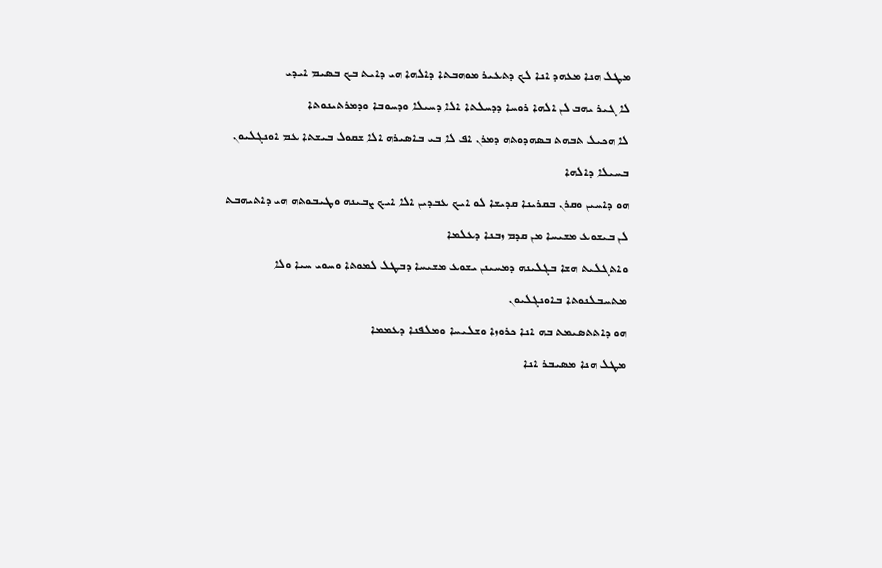ܡܛܠ ܗܢܐ ܡܥܗܕ ܐܢܐ ܠܟ ܕܬܥܝܪ ܡܘܗܒܬܐ ܕܐܠܗܐ ܗܝ ܕܐܝܬ ܒܟ ܒܣܝܡ ܐܝܕܝ
ܠܐ ܓܝܪ ܝܗܒ ܠܢ ܐܠܗܐ ܪܘܚܐ ܕܕܚܠܬܐ ܐܠܐ ܕܚܝܠܐ ܘܕܚܘܒܐ ܘܕܡܪܬܝܢܘܬܐ
ܠܐ ܗܟܝܠ ܬܒܗܬ ܒܣܗܕܘܬܗ ܕܡܪܢ ܐܦ ܠܐ ܒܝ ܒܐܣܝܪܗ ܐܠܐ ܫܩܘܠ ܒܝܫܬܐ ܥܡ ܐܘܢܓܠܝܘܢ ܒܚܝܠܐ ܕܐܠܗܐ
ܗܘ ܕܐܚܝܢ ܘܩܪܢ ܒܩܪܝܢܐ ܩܕܝܫܐ ܠܘ ܐܝܟ ܥܒܕܝܢ ܐܠܐ ܐܝܟ ܨܒܝܢܗ ܘܛܝܒܘܬܗ ܗܝ ܕܐܬܝܗܒܬ ܠܢ ܒܝܫܘܥ ܡܫܝܚܐ ܡܢ ܩܕܡ ܙܒܢܐ ܕܥܠܡܐ
ܘܐܬܓܠܝܬ ܗܫܐ ܒܓܠܝܢܗ ܕܡܚܝܢܢ ܝܫܘܥ ܡܫܝܚܐ ܕܒܛܠ ܠܡܘܬܐ ܘܚܘܝ ܚܝܐ ܘܠܐ ܡܬܚܒܠܢܘܬܐ ܒܐܘܢܓܠܝܘܢ
ܗܘ ܕܐܬܬܣܝܡܬ ܒܗ ܐܢܐ ܟܪܘܙܐ ܘܫܠܝܚܐ ܘܡܠܦܢܐ ܕܥܡܡܐ
ܡܛܠ ܗܢܐ ܡܣܝܒܪ ܐܢܐ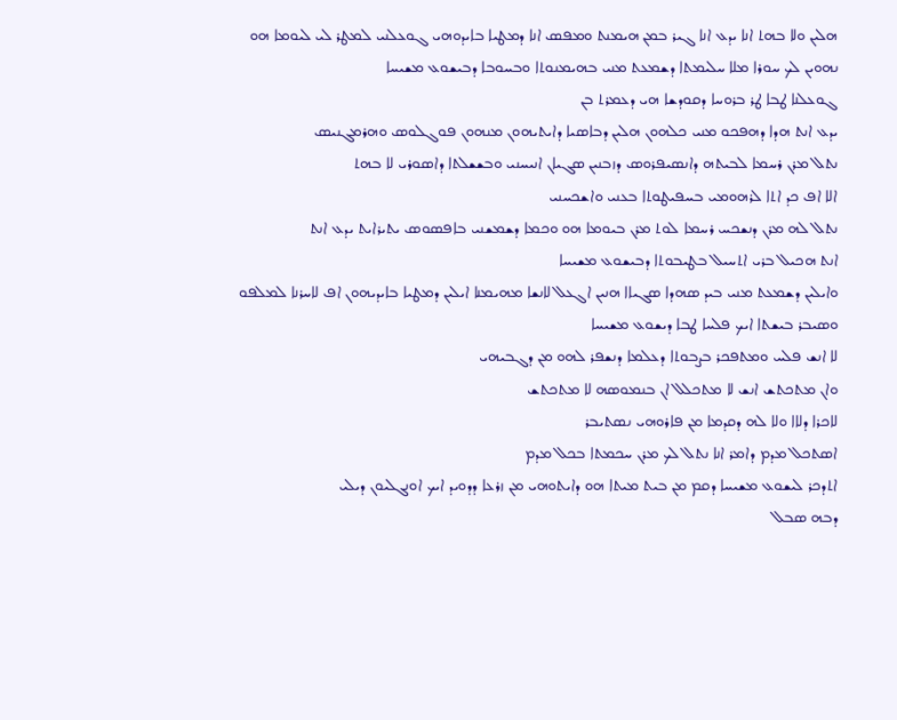ܗܠܝܢ ܘܠܐ ܒܗܬ ܐܢܐ ܝܕܥ ܐܢܐ ܓܝܪ ܒܡܢ ܗܝܡܢܬ ܘܡܦܣ ܐܢܐ ܕܡܛܝܐ ܒܐܝܕܘܗܝ ܓܘܥܠܢܝ ܠܡܛܪ ܠܝ ܠܝܘܡܐ ܗܘ
ܢܗܘܝܢ ܠܟ ܚܘܪܐ ܡܠܐ ܚܠܝܡܬܐ ܕܫܡܥܬ ܡܢܝ ܒܗܝܡܢܘܬܐ ܘܒܚܘܒܐ ܕܒܝܫܘܥ ܡܫܝܚܐ
ܓܘܥܠܢܐ ܛܒܐ ܛܪ ܒܪܘܚܐ ܕܩܘܕܫܐ ܗܝ ܕܥܡܪܬ ܒܢ
ܝܕܥ ܐܢܬ ܗܕܐ ܕܗܦܟܘ ܡܢܝ ܟܠܗܘܢ ܗܠܝܢ ܕܒܐܣܝܐ ܕܐܝܬܝܗܘܢ ܡܢܗܘܢ ܦܘܓܠܘܣ ܘܗܪܡܓܢܝܣ
ܢܬܠ ܡܪܢ ܪܚܡܐ ܠܒܝܬܗ ܕܐܢܣܝܦܪܘܣ ܕܙܒܢܝܢ ܣܓܝܐܢ ܐܢܝܚܢܝ ܘܒܫܫܠܬܐ ܕܐܣܘܪܝ ܠܐ ܒܗܬ
ܐܠܐ ܐܦ ܟܕ ܐܬܐ ܠܪܗܘܡܝ ܒܚܦܝܛܘܬܐ ܒܥܢܝ ܘܐܫܟܚܢܝ
ܢܬܠ ܠܗ ܡܪܢ ܕܢܫܟܚ ܪܚܡܐ ܠܘܬ ܡܪܢ ܒܝܘܡܐ ܗܘ ܘܟܡܐ ܕܫܡܫܢܝ ܒܐܦܣܘܣ ܝܬܝܪܐܝܬ ܝܕܥ ܐܢܬ
ܐܢܬ ܗܟܝܠ ܒܪܝ ܐܬܚܝܠ ܒܛܝܒܘܬܐ ܕܒܝܫܘܥ ܡܫܝܚܐ
ܘܐܝܠܝܢ ܕܫܡܥܬ ܡܢܝ ܒܝܕ ܣܗܕܐ ܣܓܝܐܐ ܗܢܝܢ ܐܓܥܠ ܠܐܢܫܐ ܡܗܝܡܢܐ ܐܝܠܝܢ ܕܡܛܝܐ ܒܐܝܕܝܗܘܢ ܐܦ ܠܐܚܪܢܐ ܠܡܠܦܘ
ܘܣܝܒܪ ܒܝܫܬܐ ܐܝܟ ܦܠܚܐ ܛܒܐ ܕܝܫܘܥ ܡܫܝܚܐ
ܠܐ ܐܢܫ ܦܠܚ ܘܡܬܦܟܪ ܒܨܒܘܬܐ ܕܥܠܡܐ ܕܢܫܦܪ ܠܗܘ ܡܢ ܕܓܒܝܗܝ
ܘܐܢ ܡܬܟܬܫ ܐܢܫ ܠܐ ܡܬܟܠܠ ܐܢ ܒܢܡܘܣܗ ܠܐ ܡܬܟܬܫ
ܠܐܟܪܐ ܕܠܐܐ ܘܠܐ ܠܗ ܕܩܕܡܐ ܡܢ ܦܐܪܘܗܝ ܢܣܬܝܒܪ
ܐܣܬܟܠ ܡܕܡ ܕܐܡܪ ܐܢܐ ܢܬܠ ܠܟ ܡܪܢ ܚܟܡܬܐ ܒܟܠ ܡܕܡ
ܐܬܕܟܪ ܠܝܫܘܥ ܡܫܝܚܐ ܕܩܡ ܡܢ ܒܝܬ ܡܝܬܐ ܗܘ ܕܐܝܬܘܗܝ ܡܢ ܙܪܥܐ ܕܕܘܝܕ ܐܝܟ ܐܘܢܓܠܝܘܢ ܕܝܠܝ
ܕܒܗ ܣܒܠ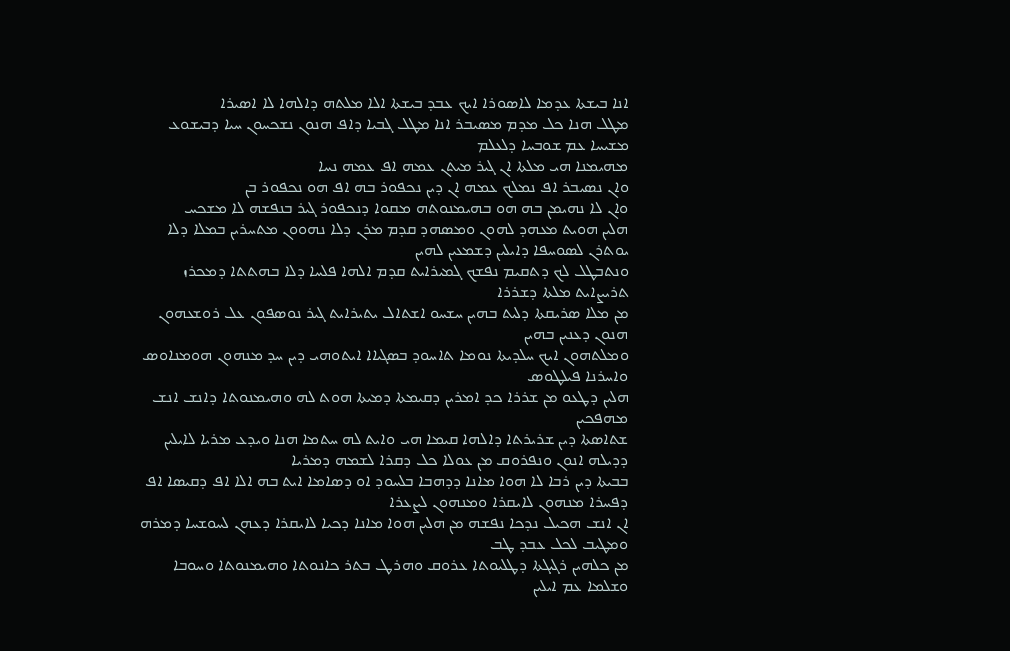ܐܢܐ ܒܝܫܬܐ ܥܕܡܐ ܠܐܣܘܪܐ ܐܝܟ ܥܒܕ ܒܝܫܬܐ ܐܠܐ ܡܠܬܗ ܕܐܠܗܐ ܠܐ ܐܣܝܪܐ
ܡܛܠ ܗܢܐ ܟܠ ܡܕܡ ܡܣܝܒܪ ܐܢܐ ܡܛܠ ܓܒܝܐ ܕܐܦ ܗܢܘܢ ܢܫܟܚܘܢ ܚܝܐ ܕܒܝܫܘܥ ܡܫܝܚܐ ܥܡ ܫܘܒܚܐ ܕܠܥܠܡ
ܡܗܝܡܢܐ ܗܝ ܡܠܬܐ ܐܢ ܓܝܪ ܡܝܬܢ ܥܡܗ ܐܦ ܥܡܗ ܢܚܐ
ܘܐܢ ܢܣܝܒܪ ܐܦ ܢܡܠܟ ܥܡܗ ܐܢ ܕܝܢ ܢܟܦܘܪ ܒܗ ܐܦ ܗܘ ܢܟܦܘܪ ܒܢ
ܘܐܢ ܠܐ ܢܗܝܡܢ ܒܗ ܗܘ ܒܗܝܡܢܘܬܗ ܡܩܘܐ ܕܢܟܦܘܪ ܓܝܪ ܒܢܦܫܗ ܠܐ ܡܫܟܚ
ܗܠܝܢ ܗܘܝܬ ܡܥܗܕ ܠܗܘܢ ܘܡܣܗܕ ܩܕܡ ܡܪܢ ܕܠܐ ܢܗܘܘܢ ܡܬܚܪܝܢ ܒܡܠܐ ܕܠܐ ܝܘܬܪܢ ܠܣܘܚܦܐ ܕܐܝܠܝܢ ܕܫܡܥܝܢ ܠܗܝܢ
ܘܢܬܒܛܠ ܠܟ ܕܬܩܝܡ ܢܦܫܟ ܓܡܝܪܐܝܬ ܩܕܡ ܐܠܗܐ ܦܠܚܐ ܕܠܐ ܒܗܬܬܐ ܕܡܟܪܙ ܬܪܝܨܐܝܬ ܡܠܬܐ ܕܫܪܪܐ
ܡܢ ܡܠܐ ܣܪܝܩܬܐ ܕܠܝܬ ܒܗܝܢ ܚܫܚܘ ܐܫܬܐܠ ܝܬܝܪܐܝܬ ܓܝܪ ܢܘܣܦܘܢ ܥܠ ܪܘܫܥܗܘܢ ܗܢܘܢ ܕܥܢܝܢ ܒܗܝܢ
ܘܡܠܬܗܘܢ ܐܝܟ ܚܠܕܝܬܐ ܢܘܡܐ ܬܐܚܘܕ ܒܣܓܝܐܐ ܐܝܬܘܗܝ ܕܝܢ ܚܕ ܡܢܗܘܢ ܗܘܡܢܐܘܣ ܘܐܚܪܢܐ ܦܝܠܛܘܣ
ܗܠܝܢ ܕܛܥܘ ܡܢ ܫܪܪܐ ܟܕ ܐܡܪܝܢ ܕܩܝܡܬܐ ܕܡܝܬܐ ܗܘܬ ܠܗ ܘܗܝܡܢܘܬܐ ܕܐܢܫ ܐܢܫ ܡܗܦܟܝܢ
ܫܬܐܣܬܐ ܕܝܢ ܫܪܝܪܬܐ ܕܐܠܗܐ ܩܝܡܐ ܗܝ ܘܐܝܬ ܠܗ ܚܬܡܐ ܗܢܐ ܘܝܕܥ ܡܪܝܐ ܠܐܝܠܝܢ ܕܕܝܠܗ ܐܢܘܢ ܘܢܦܪܘܩ ܡܢ ܥܘܠܐ ܟܠ ܕܩܪܐ ܠܫܡܗ ܕܡܪܝܐ
ܒܒܝܬܐ ܕܝܢ ܪܒܐ ܠܐ ܗܘܐ ܡܐܢܐ ܕܕܗܒܐ ܒܠܚܘܕ ܐܘ ܕܣܐܡܐ ܐܝܬ ܒܗ ܐܠܐ ܐܦ ܕܩܝܣܐ ܐܦ ܕܦܚܪܐ ܡܢܗܘܢ ܠܐܝܩܪܐ ܘܡܢܗܘܢ ܠܨܥܪܐ
ܐܢ ܐܢܫ ܗܟܝܠ ܢܕܟܐ ܢܦܫܗ ܡܢ ܗܠܝܢ ܗܘܐ ܡܐܢܐ ܕܟܝܐ ܠܐܝܩܪܐ ܕܥܗܢ ܠܚܘܫܚܐ ܕܡܪܗ ܘܡܛܝܒ ܠܟܠ ܥܒܕ ܛܒ
ܡܢ ܟܠܗܝܢ ܪܓܝܓܬܐ ܕܛܠܝܘܬܐ ܥܪܘܩ ܘܗܪܛ ܒܬܪ ܟܐܢܘܬܐ ܘܗܝܡܢܘܬܐ ܘܚܘܒܐ ܘܫܠܡܐ ܥܡ ܐܝܠܝܢ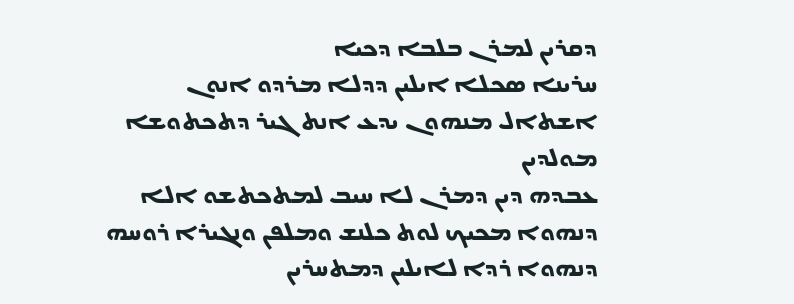ܕܩܪܝܢ ܠܡܪܢ ܒܠܒܐ ܕܟܝܐ
ܚܪܝܢܐ ܣܟܠܐ ܐܝܠܝܢ ܕܕܠܐ ܡܪܕܘ ܐܢܘܢ ܐܫܬܐܠ ܡܢܗܘܢ ܝܕܥ ܐܢܬ ܓܝܪ ܕܬܟܬܘܫܐ ܡܘܠܕܝܢ
ܥܒܕܗ ܕܝܢ ܕܡܪܢ ܠܐ ܚܝܒ ܠܡܬܟܬܫܘ ܐܠܐ ܕܢܗܘܐ ܡܟܝܟ ܠܘܬ ܟܠܢܫ ܘܡܠܦܢ ܘܢܓܝܪܐ ܪܘܚܗ
ܕܢܗܘܐ ܪܕܐ ܠܐܝܠܝܢ ܕܡܬܚܪܝܢ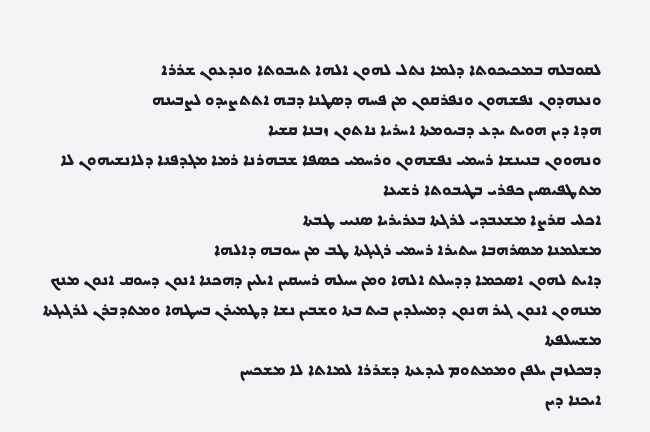ܠܩܘܒܠܗ ܒܡܟܝܟܘܬܐ ܕܠܡܐ ܢܬܠ ܠܗܘܢ ܐܠܗܐ ܬܝܒܘܬܐ ܘܢܕܥܘܢ ܫܪܪܐ
ܘܢܥܗܕܘܢ ܢܦܫܗܘܢ ܘܢܦܪܩܘܢ ܡܢ ܦܚܗ ܕܣܛܢܐ ܕܒܗ ܐܬܬܨܝܕܘ ܠܨܒܝܢܗ
ܗܕܐ ܕܝܢ ܗܘܝܬ ܝܕܥ ܕܒܝܘܡܬܐ ܐܚܪܝܐ ܢܐܬܘܢ ܙܒܢܐ ܩܫܝܐ
ܘܢܗܘܘܢ ܒܢܝܢܫܐ ܪܚܡܝ ܢܦܫܗܘܢ ܘܪܚܡܝ ܟܣܦܐ ܫܒܗܪܢܐ ܪܡܐ ܡܓܕܦܢܐ ܕܠܐܢܫܝܗܘܢ ܠܐ ܡܬܛܦܝܣܝܢ ܟܦܪܝ ܒܛܝܒܘܬܐ ܪܫܝܥܐ
ܐܟܠܝ ܩܪܨܐ ܡܫܥܒܕܝ ܠܪܓܬܐ ܒܥܪܝܪܝܐ ܣܢܝܝ ܛܒܬܐ
ܡܫܠܡܢܐ ܡܣܪܗܒܐ ܚܬܝܪܐ ܪܚܡܝ ܪܓܝܓܬܐ ܛܒ ܡܢ ܚܘܒܗ ܕܐܠܗܐ
ܕܐܝܬ ܠܗܘܢ ܐܣܟܡܐ ܕܕܚܠܬ ܐܠܗܐ ܘܡܢ ܚܝܠܗ ܪܚܝܩܝܢ ܐܝܠܝܢ ܕܗܟܢܐ ܐܢܘܢ ܕܚܘܩ ܐܢܘܢ ܡܢܟ
ܡܢܗܘܢ ܐܢܘܢ ܓܝܪ ܗܢܘܢ ܕܡܚܠܕܝܢ ܒܝܬ ܒܬܐ ܘܫܒܝܢ ܢܫܐ ܕܛܡܝܪܢ ܒܚܛܗܐ ܘܡܬܕܒܪܢ ܠܪܓܝܓܬܐ ܡܫܚܠܦܬܐ
ܕܒܟܠܙܒܢ ܝܠܦܢ ܘܡܡܬܘܡ ܠܝܕܥܬܐ ܕܫܪܪܐ ܠܡܐܬܐ ܠܐ ܡܫܟܚܢ
ܐܝܟܢܐ ܕܝܢ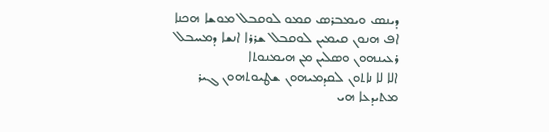ܕܝܢܣ ܘܝܡܒܪܣ ܩܡܘ ܠܘܩܒܠ ܡܘܫܐ ܗܟܢܐ ܐܦ ܗܢܘܢ ܩܝܡܝܢ ܠܘܩܒܠ ܫܪܪܐ ܐܢܫܐ ܕܡܚܒܠ ܪܥܝܢܗܘܢ ܘܣܠܝܢ ܡܢ ܗܝܡܢܘܬܐ
ܐܠܐ ܠܐ ܢܐܬܘܢ ܠܩܕܡܝܗܘܢ ܫܛܝܘܬܗܘܢ ܓܝܪ ܡܬܝܕܥܐ ܗܝ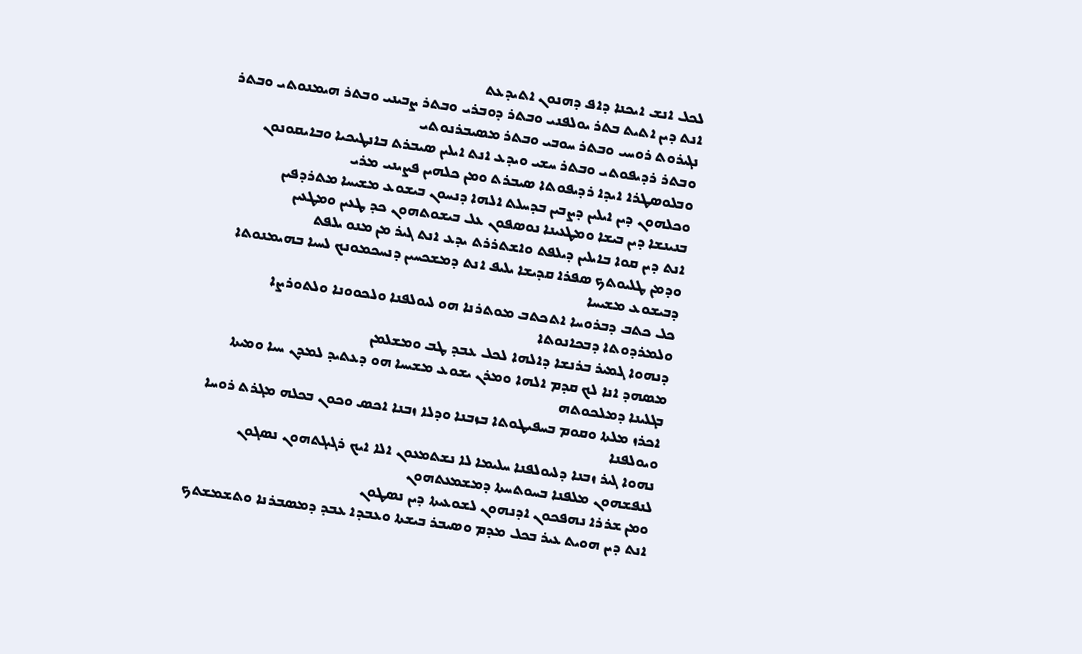ܠܟܠ ܐܢܫ ܐܝܟܢܐ ܕܐܦ ܕܗܢܘܢ ܐܬܝܕܥܬ
ܐܢܬ ܕܝܢ ܐܬܝܬ ܒܬܪ ܝܘܠܦܢܝ ܘܒܬܪ ܕܘܒܪܝ ܘܒܬܪ ܨܒܝܢܝ ܘܒܬܪ ܗܝܡܢܘܬܝ ܘܒܬܪ ܢܓܝܪܘܬ ܪܘܚܝ ܘܒܬܪ ܚܘܒܝ ܘܒܬܪ ܡܣܝܒܪܢܘܬܝ
ܘܒܬܪ ܪܕܝܦܘܬܝ ܘܒܬܪ ܚܫܝ ܘܝܕܥ ܐܢܬ ܐܝܠܝܢ ܣܝܒܪܬ ܒܐܢܛܝܟܝܐ ܘܒܐܝܩܘܢܘܢ ܘܒܠܘܣܛܪܐ ܐܝܕܐ ܪܕܝܦܘܬܐ ܣܝܒܪܬ ܘܡܢ ܟܠܗܝܢ ܦܨܝܢܝ ܡܪܝ
ܘܟܠܗܘܢ ܕܝܢ ܐܝܠܝܢ ܕܨܒܝܢ ܒܕܚܠܬ ܐܠܗܐ ܕܢܚܘܢ ܒܝܫܘܥ ܡܫܝܚܐ ܡܬܪܕܦܝܢ
ܒܢܝܢܫܐ ܕܝܢ ܒܝܫܐ ܘܡܛܥܝܢܐ ܢܘܣܦܘܢ ܥܠ ܒܝܫܘܬܗܘܢ ܟܕ ܛܥܝܢ ܘܡܛܥܝܢ
ܐܢܬ ܕܝܢ ܩܘܐ ܒܐܝܠܝܢ ܕܝܠܦܬ ܘܐܫܬܪܪܬ ܝܕܥ ܐܢܬ ܓܝܪ ܡܢ ܡܢܘ ܝܠܦܬ
ܘܕܡܢ ܛܠܝܘܬܟ ܣܦܪܐ ܩܕܝܫܐ ܝܠܝܦ ܐܢܬ ܕܡܫܟܚܝܢ ܕܢܚܟܡܘܢܟ ܠܚܝܐ ܒܗܝܡܢܘܬܐ ܕܒܝܫܘܥ ܡܫܝܚܐ
ܟܠ ܟܬܒ ܕܒܪܘܚܐ ܐܬܟܬܒ ܡܘܬܪܢܐ ܗܘ ܠܝܘܠܦܢܐ ܘܠܟܘܘܢܐ ܘܠܬܘܪܨܐ ܘܠܡܪܕܘܬܐ ܕܒܟܐܢܘܬܐ
ܕܢܗܘܐ ܓܡܝܪ ܒܪܢܫܐ ܕܐܠܗܐ ܠܟܠ ܥܒܕ ܛܒ ܘܡܫܠܡܢ
ܡܣܗܕ ܐܢܐ ܠܟ ܩܕܡ ܐܠܗܐ ܘܡܪܢ ܝܫܘܥ ܡܫܝܚܐ ܗܘ ܕܥܬܝܕ ܠܡܕܢ ܚܝܐ ܘܡܝܬܐ ܒܓܠܝܢܐ ܕܡܠܟܘܬܗ
ܐܟܪܙ ܡܠܬܐ ܘܩܘܡ ܒܚܦܝܛܘܬܐ ܒܙܒܢܐ ܘܕܠܐ ܙܒܢܐ ܐܟܣ ܘܟܘܢ ܒܟܠܗ ܡܓܪܬ ܪܘܚܐ ܘܝܘܠܦܢܐ
ܢܗܘܐ ܓܝܪ ܙܒܢܐ ܕܠܝܘܠܦܢܐ ܚܠܝܡܐ ܠܐ ܢܫܬܡܥܘܢ ܐܠܐ ܐܝܟ ܪܓܝܓܬܗܘܢ ܢܣܓܘܢ ܠܢܦܫܗܘܢ ܡܠܦܢܐ ܒܚܘܬܚܬܐ ܕܡܫܡܥܬܗܘܢ
ܘܡܢ ܫܪܪܐ ܢܗܦܟܘܢ ܐܕܢܗܘܢ ܠܫܘܥܝܬܐ ܕܝܢ ܢܣܛܘܢ
ܐܢܬ ܕܝܢ ܗܘܝܬ ܥܝܪ ܒܟܠ ܡܕܡ ܘܣܝܒܪ ܒܝܫܬܐ ܘܥܒܕܐ ܥܒܕ ܕܡܣܒܪܢܐ ܘܬܫܡܫܬܟ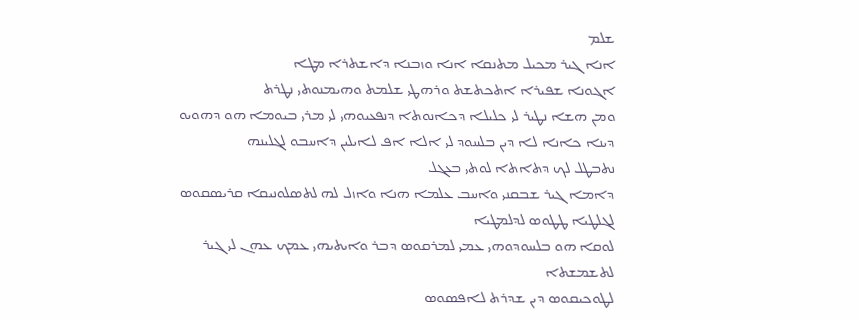ܫܠܡ
ܐܢܐ ܓܝܪ ܡܟܝܠ ܡܬܢܩܐ ܐܢܐ ܘܙܒܢܐ ܕܐܫܬܪܐ ܡܛܐ
ܐܓܘܢܐ ܫܦܝܪܐ ܐܬܟܬܫܬ ܘܪܗܛܝ ܫܠܡܬ ܘܗܝܡܢܘܬܝ ܢܛܪܬ
ܘܡܢ ܗܫܐ ܢܛܝܪ ܠܝ ܟܠܝܠܐ ܕܟܐܢܘܬܐ ܕܢܦܥܝܘܗܝ ܠܝ ܡܪܝ ܒܝܘܡܐ ܗܘ ܕܗܘܝܘ ܕܝܢܐ ܟܐܢܐ ܠܐ ܕܝܢ ܒܠܚܘܕ ܠܝ ܐܠܐ ܐܦ ܠܐܝܠܝܢ ܕܐܚܒܘ ܠܓܠܝܢܗ
ܢܬܒܛܠ ܠܟ ܕܬܐܬܐ ܠܘܬܝ ܒܥܓܠ
ܕܐܡܐ ܓܝܪ ܫܒܩܢܝ ܘܐܚܒ ܥܠܡܐ ܗܢܐ ܘܐܙܠ ܠܗ ܠܬܣܠܘܢܝܩܐ ܩܪܝܣܩܘܣ ܠܓܠܛܝܐ ܛܛܘܣ ܠܕܠܡܛܝܐ
ܠܘܩܐ ܗܘ ܒܠܚܘܕܘܗܝ ܥܡܝ ܠܡܪܩܘܣ ܕܒܪ ܘܐܝܬܝܗܝ ܥܡܟ ܥܗܢ ܠܝ ܓܝܪ ܠܬܫܡܫܬܐ
ܠܛܘܟܝܩܘܣ ܕܝܢ ܫܕܪܬ ܠܐܦܣܘܣ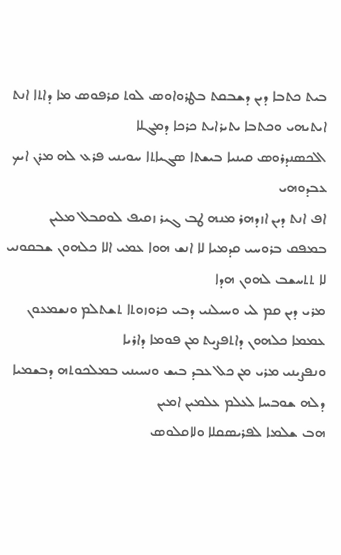ܒܝܬ ܟܬܒܐ ܕܝܢ ܕܫܒܩܬ ܒܛܪܘܐܘܣ ܠܘܬ ܩܪܦܘܣ ܡܐ ܕܐܬܐ ܐܢܬ ܐܝܬܝܗܝ ܘܟܬܒܐ ܝܬܝܪܐܝܬ ܟܪܟܐ ܕܡܓܠܐ
ܐܠܟܣܢܕܪܘܣ ܩܝܢܝܐ ܒܝܫܬܐ ܣܓܝܐܬܐ ܚܘܝܢܝ ܦܪܥ ܠܗ ܡܪܢ ܐܝܟ ܥܒܕܘܗܝ
ܐܦ ܐܢܬ ܕܝܢ ܐܙܕܗܪ ܡܢܗ ܛܒ ܓܝܪ ܙܩܝܦ ܠܘܩܒܠ ܡܠܝܢ
ܒܡܦܩ ܒܪܘܚܝ ܩܕܡܝܐ ܠܐ ܐܢܫ ܗܘܐ ܥܡܝ ܐܠܐ ܟܠܗܘܢ ܫܒܩܘܢܝ ܠܐ ܬܬܚܫܒ ܠܗܘܢ ܗܕܐ
ܡܪܝ ܕܝܢ ܩܡ ܠܝ ܘܚܝܠܢܝ ܕܒܝ ܟܪܘܙܘܬܐ ܬܫܬܠܡ ܘܢܫܡܥܘܢ ܥܡܡܐ ܟܠܗܘܢ ܕܐܬܦܨܝܬ ܡܢ ܦܘܡܐ ܕܐܪܝܐ
ܘܢܦܨܝܢܝ ܡܪܝ ܡܢ ܟܠ ܥܒܕ ܒܝܫ ܘܢܚܝܢܝ ܒܡܠܟܘܬܗ ܕܒܫܡܝܐ ܕܠܗ ܫܘܒܚܐ ܠܥܠܡ ܥܠܡܝܢ ܐܡܝܢ
ܗܒ ܫܠܡܐ ܠܦܪܝܣܩܠܐ ܘܠܐܩܠܘܣ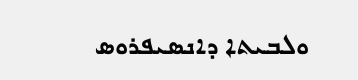ܘܠܒܝܬܐ ܕܐܢܣܝܦܪܘܣ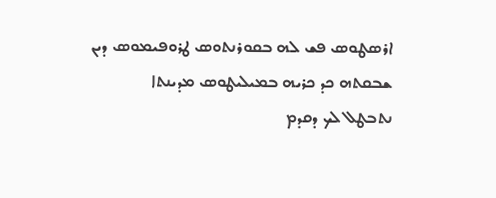ܐܪܣܛܘܣ ܦܫ ܠܗ ܒܩܘܪܢܬܘܣ ܛܪܘܦܝܡܘܣ ܕܝܢ ܫܒܩܬܗ ܟܕ ܟܪܝܗ ܒܡܝܠܝܛܘܣ ܡܕܝܢܬܐ
ܢܬܒܛܠ ܠܟ ܕܩܕܡ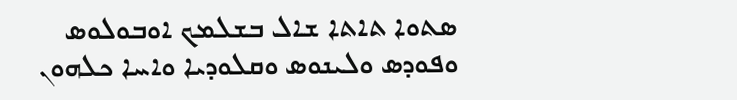ܣܬܘܐ ܬܐܬܐ ܫܐܠ ܒܫܠܡܟ ܐܘܒܘܠܘܣ ܘܦܘܕܣ ܘܠܝܢܘܣ ܘܩܠܘܕܝܐ ܘܐܚܐ ܟܠܗܘܢ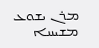ܡܪܢ ܝܫܘܥ ܡܫܝܚܐ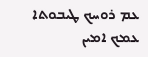ܥܡ ܪܘܚܟ ܛܝܒܘܬܐ ܥܡܟ ܐܡܝܢ